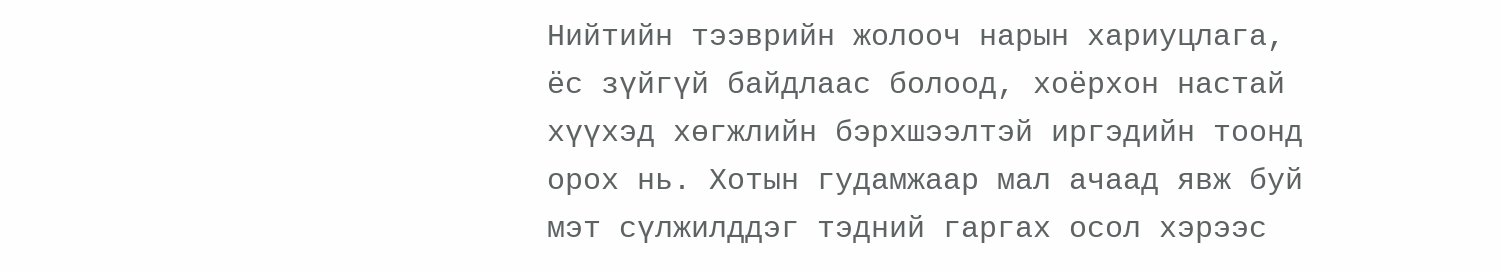Нийтийн тээврийн жолооч нарын хариуцлага, ёс зүйгүй байдлаас болоод, хоёрхон настай хүүхэд хөгжлийн бэрхшээлтэй иргэдийн тоонд орох нь. Хотын гудамжаар мал ачаад явж буй мэт сүлжилддэг тэдний гаргах осол хэрээс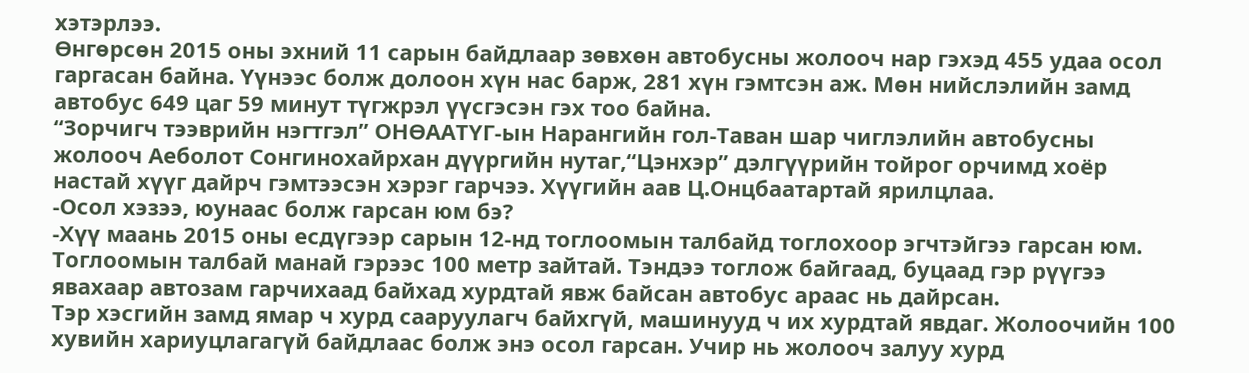хэтэрлээ.
Өнгөрсөн 2015 оны эхний 11 сарын байдлаар зөвхөн автобусны жолооч нар гэхэд 455 удаа осол гаргасан байна. Үүнээс болж долоон хүн нас барж, 281 хүн гэмтсэн аж. Мөн нийслэлийн замд автобус 649 цаг 59 минут түгжрэл үүсгэсэн гэх тоо байна.
“Зорчигч тээврийн нэгтгэл” ОНӨААТҮГ-ын Нарангийн гол-Таван шар чиглэлийн автобусны жолооч Аеболот Сонгинохайрхан дүүргийн нутаг,“Цэнхэр” дэлгүүрийн тойрог орчимд хоёр настай хүүг дайрч гэмтээсэн хэрэг гарчээ. Хүүгийн аав Ц.Онцбаатартай ярилцлаа.
-Осол хэзээ, юунаас болж гарсан юм бэ?
-Хүү маань 2015 оны есдүгээр сарын 12-нд тоглоомын талбайд тоглохоор эгчтэйгээ гарсан юм. Тоглоомын талбай манай гэрээс 100 метр зайтай. Тэндээ тоглож байгаад, буцаад гэр рүүгээ явахаар автозам гарчихаад байхад хурдтай явж байсан автобус араас нь дайрсан.
Тэр хэсгийн замд ямар ч хурд сааруулагч байхгүй, машинууд ч их хурдтай явдаг. Жолоочийн 100 хувийн хариуцлагагүй байдлаас болж энэ осол гарсан. Учир нь жолооч залуу хурд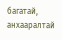багатай, анхааралтай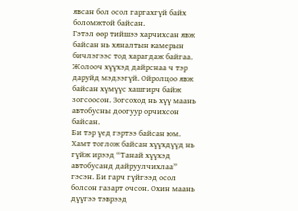явсан бол осол гаргахгүй байх боломжтой байсан.
Гэтэл өөр тийшээ харчихсан явж байсан нь хяналтын камерын бичлэгээс тод харагдаж байгаа. Жолооч хүүхэд дайрснаа ч тэр даруйд мэдээгүй. Ойролцоо явж байсан хүмүүс хашгирч байж зогсоосон. Зогсоход нь хүү маань автобусны доогуур орчихсон байсан.
Би тэр үед гэртээ байсан юм. Хамт тоглож байсан хүүхдүүд нь гүйж ирээд “Танай хүүхэд автобусанд дайруулчихлаа” гэсэн. Би гарч гүйгээд осол болсон газарт очсон. Охин маань дүүгээ тэврээд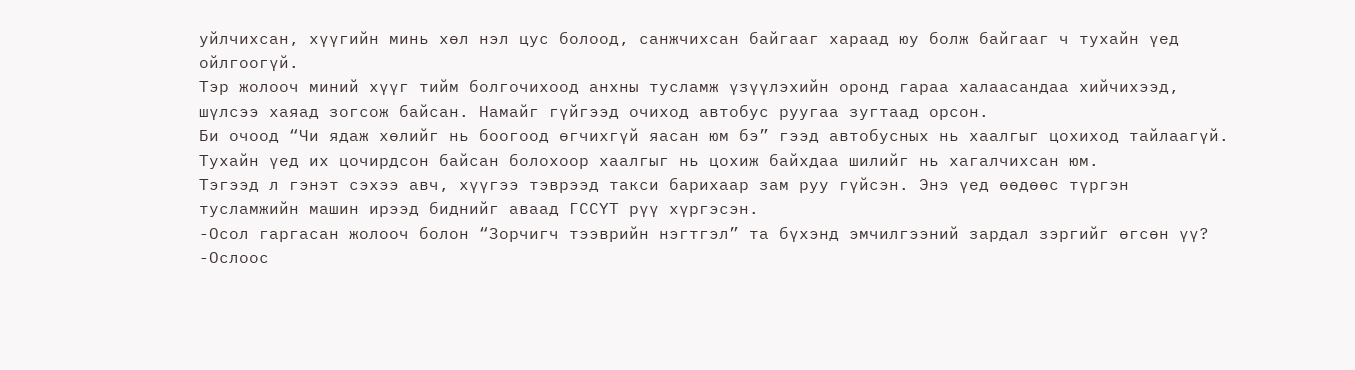уйлчихсан, хүүгийн минь хөл нэл цус болоод, санжчихсан байгааг хараад юу болж байгааг ч тухайн үед ойлгоогүй.
Тэр жолооч миний хүүг тийм болгочихоод анхны тусламж үзүүлэхийн оронд гараа халаасандаа хийчихээд, шүлсээ хаяад зогсож байсан. Намайг гүйгээд очиход автобус руугаа зугтаад орсон.
Би очоод “Чи ядаж хөлийг нь боогоод өгчихгүй яасан юм бэ” гээд автобусных нь хаалгыг цохиход тайлаагүй. Тухайн үед их цочирдсон байсан болохоор хаалгыг нь цохиж байхдаа шилийг нь хагалчихсан юм.
Тэгээд л гэнэт сэхээ авч, хүүгээ тэврээд такси барихаар зам руу гүйсэн. Энэ үед өөдөөс түргэн тусламжийн машин ирээд биднийг аваад ГССҮТ рүү хүргэсэн.
-Осол гаргасан жолооч болон “Зорчигч тээврийн нэгтгэл” та бүхэнд эмчилгээний зардал зэргийг өгсөн үү?
-Ослоос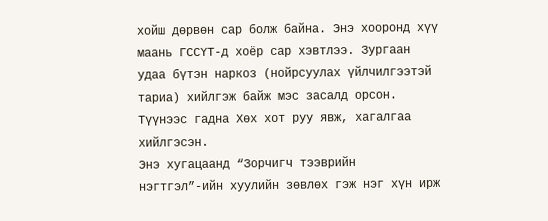хойш дөрвөн сар болж байна. Энэ хооронд хүү маань ГССҮТ-д хоёр сар хэвтлээ. Зургаан удаа бүтэн наркоз (нойрсуулах үйлчилгээтэй тариа) хийлгэж байж мэс засалд орсон. Түүнээс гадна Хөх хот руу явж, хагалгаа хийлгэсэн.
Энэ хугацаанд “Зорчигч тээврийн нэгтгэл”-ийн хуулийн зөвлөх гэж нэг хүн ирж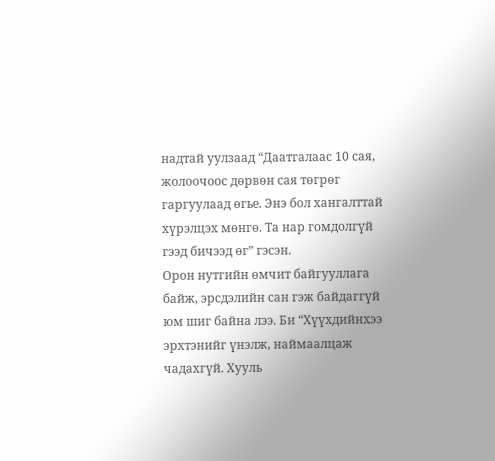надтай уулзаад “Даатгалаас 10 сая, жолоочоос дөрвөн сая төгрөг гаргуулаад өгье. Энэ бол хангалттай хүрэлцэх мөнгө. Та нар гомдолгүй гээд бичээд өг” гэсэн.
Орон нутгийн өмчит байгууллага байж, эрсдэлийн сан гэж байдаггүй юм шиг байна лээ. Би “Хүүхдийнхээ эрхтэнийг үнэлж, наймаалцаж чадахгүй. Хууль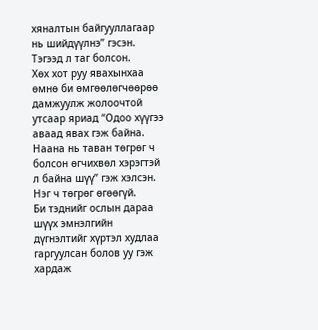хяналтын байгууллагаар нь шийдүүлнэ” гэсэн. Тэгээд л таг болсон.
Хөх хот руу явахынхаа өмнө би өмгөөлөгчөөрөө дамжуулж жолоочтой утсаар яриад “Одоо хүүгээ аваад явах гэж байна. Наана нь таван төгрөг ч болсон өгчихвөл хэрэгтэй л байна шүү” гэж хэлсэн. Нэг ч төгрөг өгөөгүй.
Би тэднийг ослын дараа шүүх эмнэлгийн дүгнэлтийг хүртэл худлаа гаргуулсан болов уу гэж хардаж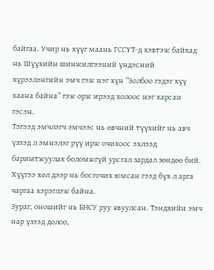байгаа. Учир нь хүүг маань ГССҮТ-д хэвтэж байхад нь Шүүхийн шинжилгээний үндэсний хүрээлэнгийн эмч гэж нэг хүн “Золбоо гэдэг хүү хаана байна” гэж орж ирээд холоос нэг харсан гэсэн.
Тэгээд эмчлэгч эмчээс нь өвчний түүхийг нь авч үзээд л эмнэлэг рүү ирж очихоос эхлээд баримтжуулах боломжгүй урсгал зардал зөндөө бий. Хүүгээ хөл дээр нь босгочих юмсан гээд бүх л арга чаргаа хэрэглэж байна.
Зураг, оношийг нь БНСУ руу явуулсан. Тэндхийн эмч нар үзээд долоо,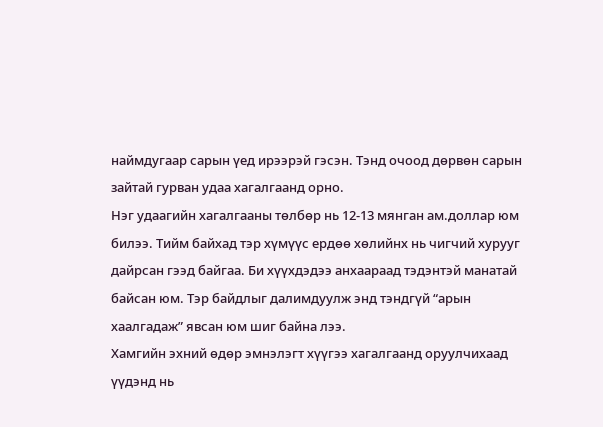наймдугаар сарын үед ирээрэй гэсэн. Тэнд очоод дөрвөн сарын зайтай гурван удаа хагалгаанд орно.
Нэг удаагийн хагалгааны төлбөр нь 12-13 мянган ам.доллар юм билээ. Тийм байхад тэр хүмүүс ердөө хөлийнх нь чигчий хурууг дайрсан гээд байгаа. Би хүүхдэдээ анхаараад тэдэнтэй манатай байсан юм. Тэр байдлыг далимдуулж энд тэндгүй “арын хаалгадаж” явсан юм шиг байна лээ.
Хамгийн эхний өдөр эмнэлэгт хүүгээ хагалгаанд оруулчихаад үүдэнд нь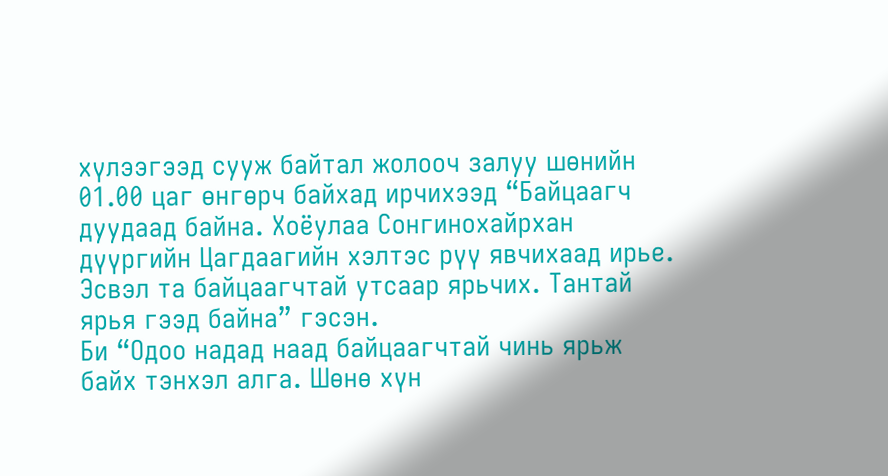хүлээгээд сууж байтал жолооч залуу шөнийн 01.00 цаг өнгөрч байхад ирчихээд “Байцаагч дуудаад байна. Хоёулаа Сонгинохайрхан дүүргийн Цагдаагийн хэлтэс рүү явчихаад ирье. Эсвэл та байцаагчтай утсаар ярьчих. Тантай ярья гээд байна” гэсэн.
Би “Одоо надад наад байцаагчтай чинь ярьж байх тэнхэл алга. Шөнө хүн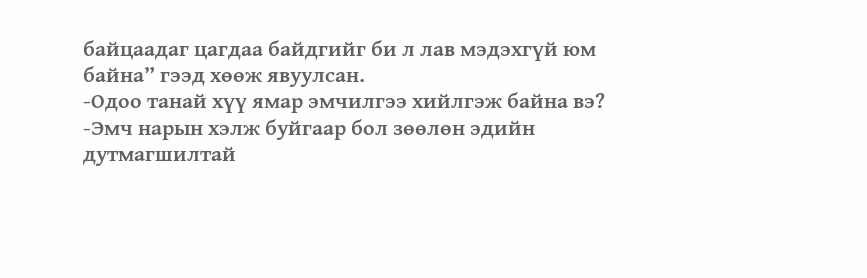байцаадаг цагдаа байдгийг би л лав мэдэхгүй юм байна” гээд хөөж явуулсан.
-Одоо танай хүү ямар эмчилгээ хийлгэж байна вэ?
-Эмч нарын хэлж буйгаар бол зөөлөн эдийн дутмагшилтай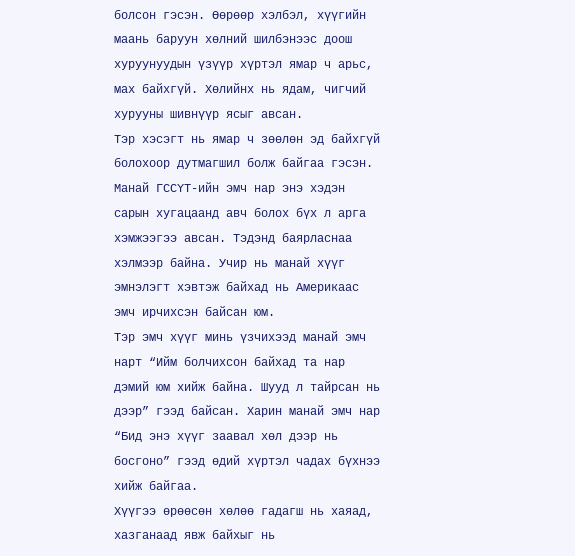болсон гэсэн. Өөрөөр хэлбэл, хүүгийн маань баруун хөлний шилбэнээс доош хуруунуудын үзүүр хүртэл ямар ч арьс, мах байхгүй. Хөлийнх нь ядам, чигчий хурууны шивнүүр ясыг авсан.
Тэр хэсэгт нь ямар ч зөөлөн эд байхгүй болохоор дутмагшил болж байгаа гэсэн. Манай ГССҮТ-ийн эмч нар энэ хэдэн сарын хугацаанд авч болох бүх л арга хэмжээгээ авсан. Тэдэнд баярласнаа хэлмээр байна. Учир нь манай хүүг эмнэлэгт хэвтэж байхад нь Америкаас эмч ирчихсэн байсан юм.
Тэр эмч хүүг минь үзчихээд манай эмч нарт “Ийм болчихсон байхад та нар дэмий юм хийж байна. Шууд л тайрсан нь дээр” гээд байсан. Харин манай эмч нар “Бид энэ хүүг заавал хөл дээр нь босгоно” гээд өдий хүртэл чадах бүхнээ хийж байгаа.
Хүүгээ өрөөсөн хөлөө гадагш нь хаяад, хазганаад явж байхыг нь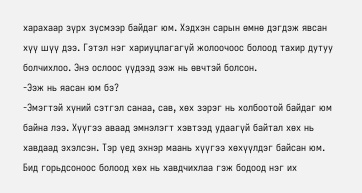харахаар зүрх зүсмээр байдаг юм. Хэдхэн сарын өмнө дэгдэж явсан хүү шүү дээ. Гэтэл нэг хариуцлагагүй жолоочоос болоод тахир дутуу болчихлоо. Энэ ослоос үүдээд ээж нь өвчтэй болсон.
-Ээж нь яасан юм бэ?
-Эмэгтэй хүний сэтгэл санаа, сав, хөх зэрэг нь холбоотой байдаг юм байна лээ. Хүүгээ аваад эмнэлэгт хэвтээд удаагүй байтал хөх нь хавдаад эхэлсэн. Тэр үед эхнэр маань хүүгээ хөхүүлдэг байсан юм. Бид горьдсоноос болоод хөх нь хавдчихлаа гэж бодоод нэг их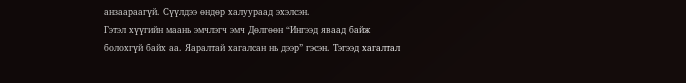анзаараагүй. Сүүлдээ өндөр халуураад эхэлсэн.
Гэтэл хүүгийн маань эмчлэгч эмч Дөлгөөн “Ингээд яваад байж болохгүй байх аа. Яаралтай хагалсан нь дээр” гэсэн. Тэгээд хагалтал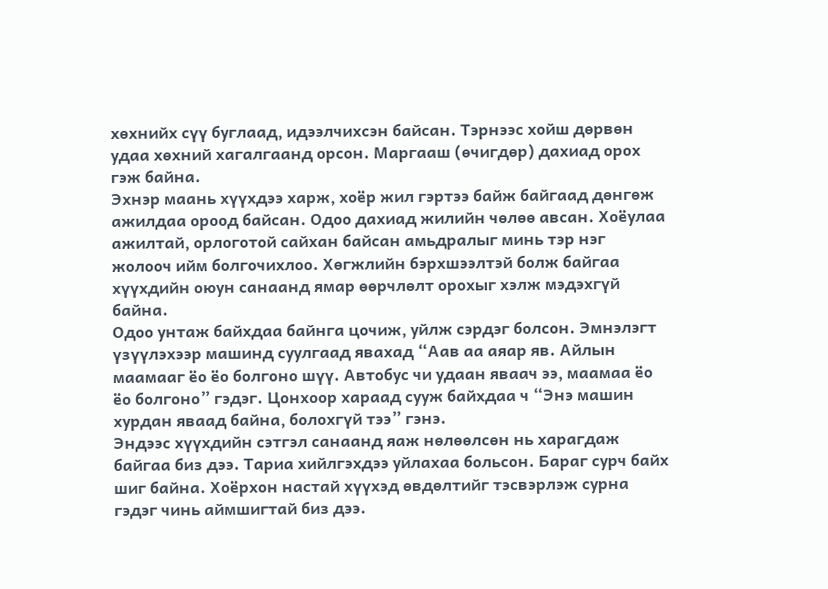хөхнийх сүү буглаад, идээлчихсэн байсан. Тэрнээс хойш дөрвөн удаа хөхний хагалгаанд орсон. Маргааш (өчигдөр) дахиад орох гэж байна.
Эхнэр маань хүүхдээ харж, хоёр жил гэртээ байж байгаад дөнгөж ажилдаа ороод байсан. Одоо дахиад жилийн чөлөө авсан. Хоёулаа ажилтай, орлоготой сайхан байсан амьдралыг минь тэр нэг жолооч ийм болгочихлоо. Хөгжлийн бэрхшээлтэй болж байгаа хүүхдийн оюун санаанд ямар өөрчлөлт орохыг хэлж мэдэхгүй байна.
Одоо унтаж байхдаа байнга цочиж, уйлж сэрдэг болсон. Эмнэлэгт үзүүлэхээр машинд суулгаад явахад “Аав аа аяар яв. Айлын маамааг ёо ёо болгоно шүү. Автобус чи удаан яваач ээ, маамаа ёо ёо болгоно” гэдэг. Цонхоор хараад сууж байхдаа ч “Энэ машин хурдан яваад байна, болохгүй тээ” гэнэ.
Эндээс хүүхдийн сэтгэл санаанд яаж нөлөөлсөн нь харагдаж байгаа биз дээ. Тариа хийлгэхдээ уйлахаа больсон. Бараг сурч байх шиг байна. Хоёрхон настай хүүхэд өвдөлтийг тэсвэрлэж сурна гэдэг чинь аймшигтай биз дээ.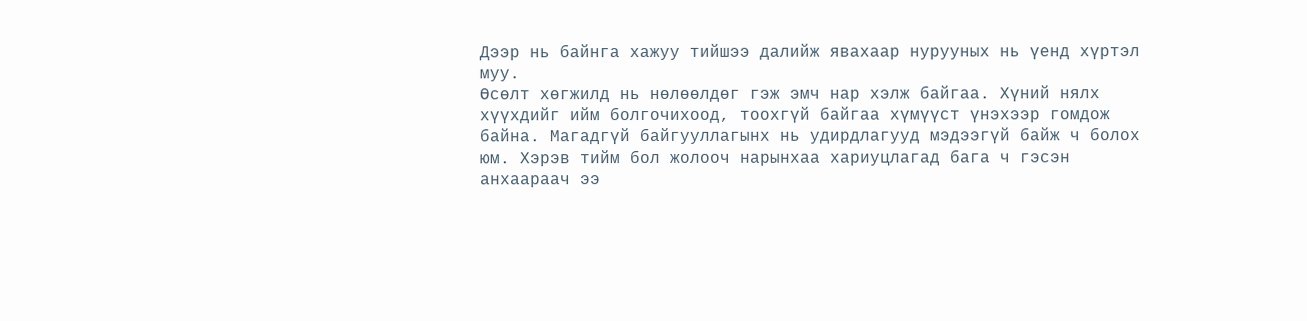Дээр нь байнга хажуу тийшээ далийж явахаар нурууных нь үенд хүртэл муу.
Өсөлт хөгжилд нь нөлөөлдөг гэж эмч нар хэлж байгаа. Хүний нялх хүүхдийг ийм болгочихоод, тоохгүй байгаа хүмүүст үнэхээр гомдож байна. Магадгүй байгууллагынх нь удирдлагууд мэдээгүй байж ч болох юм. Хэрэв тийм бол жолооч нарынхаа хариуцлагад бага ч гэсэн анхаараач ээ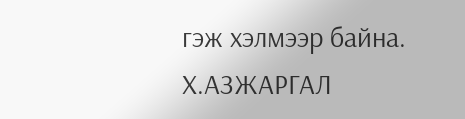гэж хэлмээр байна.
Х.АЗЖАРГАЛ